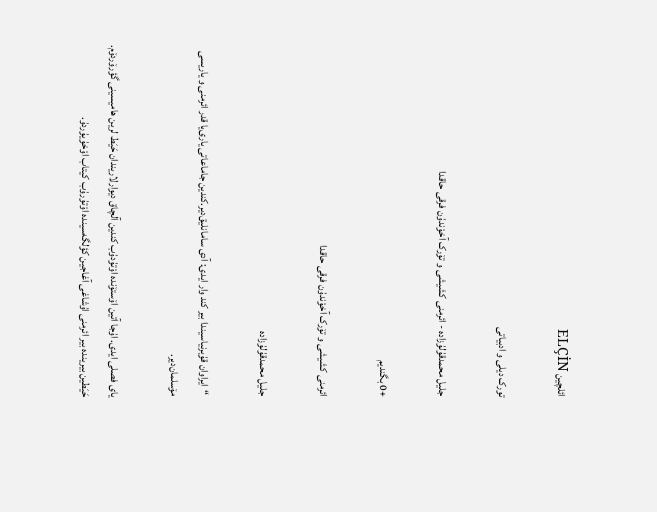ائلچین ELÇİN

تورک دیلی و ادبیاتی

جلیل محمدقۇلۇزاده - ائرمنی کشیشی و تۆرک آخوْندۇن فرقی حاقدا

+0 بگندیم

ائرمنی کشیشی و تۆرک آخوْندۇن فرقی حاقدا

جلیل محمدقۇلۇزاده

 “ایراوان قۇبرنیاسیندا بیر کند وار ایدی: آدی سامانلیق‌دیر.کندین جاماعاتی یاری‌یا قدر ائرمنی و یاریسی مۆسلمان‌دیر.

یای فصلی ایدی. اۇجا آتین اۆستۆنده اوْتۇدۇب‌‌‌‌ کندین آلچاق دیوارلاریندان حَیَط لرین هامیسینی گؤرۆردۆم. حَیَطین بیرینده بیر ائرمنی اۇشاغی آغاجین کؤلگه‌سینده اوْتۇرۇب‌ کیتاب اوْخۇیۇردۇ.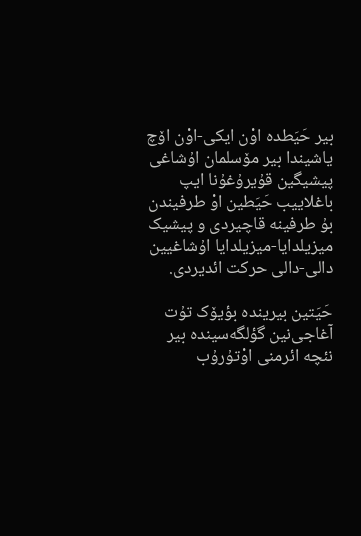بیر حَیَطده اوْن ایکی-اوْن اۆچ یاشیندا بیر مۆسلمان اۇشاغی پیشیگین قۇیرۇغۇنا ایپ باغلاییب حَیَطین اوْ طرفیندن بۇ طرفینه قاچیردی و پیشیک‌ میزیلدایا-میزیلدایا اۇشاغیین دالی-دالی حرکت ائدیردی.

حَیَتین بیرینده بؤیۆک تۇت آغاجی‌نین گؤلگه‌سینده بیر نئچه ائرمنی اوْتۇرۇب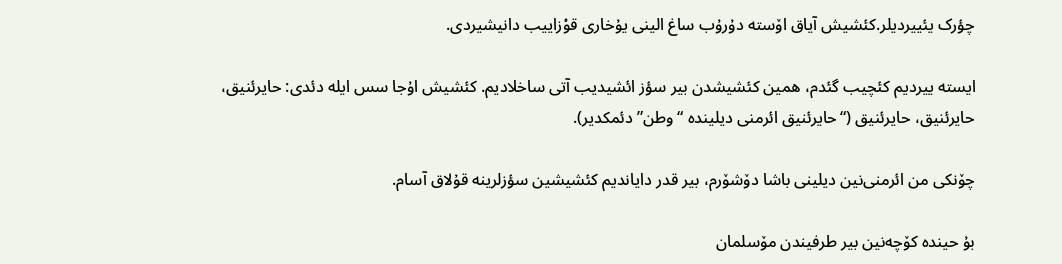چؤرک یئییردیلر.کئشیش آیاق اۆسته دۇرۇب ساغ الینی یۇخاری قوْزاییب دانیشیردی.

ایسته ییردیم کئچیب گئدم، همین کئشیشدن بیر سؤز ائشیدیب آتی ساخلادیم. کئشیش اۇجا سس ایله دئدی: حایرئنیق، حایرئنیق، حایرئنیق (“حایرئنیق ائرمنی دیلینده “وطن” دئمکدیر).

چۆنکی من ائرمنی‌نین دیلینی باشا دۆشۆرم، بیر قدر دایاندیم کئشیشین سؤزلرینه قۇلاق آسام.

بۇ حینده کۆچه‌نین بیر طرفیندن مۆسلمان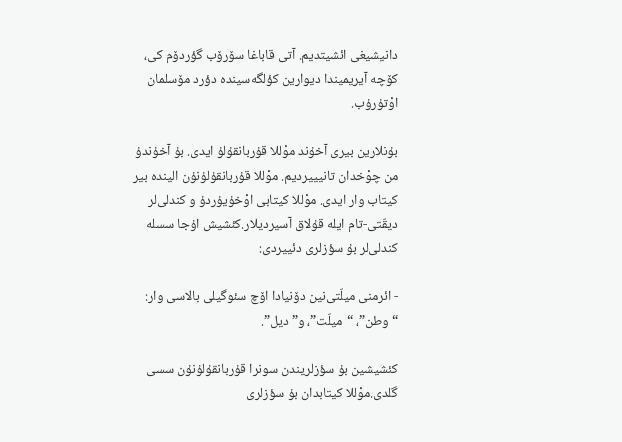دانیشیغی ائشیتدیم. آتی قاباغا سۆرۆب گؤردۆم کی، کۆچه آیریمیندا دیوارین کؤلگه‌سینده دؤرد مۆسلمان اوْتۇرۇب.

بۇنلارین بیری آخۇند موْللا قۇربانقۇلۇ ایدی. بۇ آخۇندۇ من چوْخدان تانیییردیم. موْللا قۇربانقۇلۇنۇن الینده بیر کیتاب وار ایدی. موْللا کیتابی اوْخۇیۇردۇ و کندلی‌لر دیقّتی-تام ایله قۇلاق آسیردیلار.کئشیش اۇجا سسله کندلی‌لر بۇ سؤزلری دئییردی:

- ائرمنی میلّتی‌نین دۆنیادا اۆچ سئوگیلی بالاسی وار: “وطن”، “میلّت”، و”دیل”.

کئشیشین بۇ سؤزلریندن سونرا قۇربانقۇلۇنۇن سسی گلدی.موْللا کیتابدان بۇ سؤزلری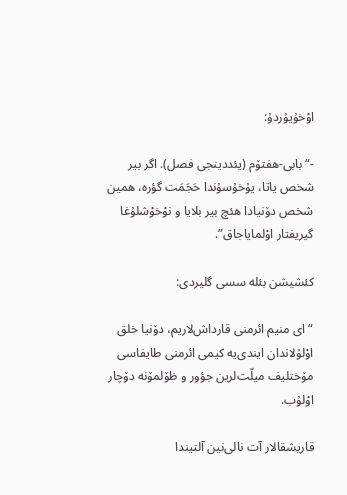اوْخۇیۇردۇ:

-“بابی-هفتۆم (یئددینجی فصل). اگر بیر شخص یاتا، یۇخۇسۇندا حَجَمَت گؤره، همین شخص دۆنیادا هئچ بیر بلایا و نوْخوْشلۇغا گیریفتار اوْلمایاجاق”.

کئشیشن بئله سسی گلیردی:

“ای منیم‌ ائرمنی قارداش‌لاریم، دۆنیا خلق اوْلۇلاندان ایندی‌یه کیمی ائرمنی طایفاسی مۆختلیف میلّت‌لرین جؤور و ظۆلمۆنه دۆچار اوْلۇب.

قاریشقالار آت نالی‌نین آلتیندا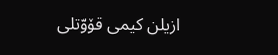ازیلن کیمی قۆوّتلی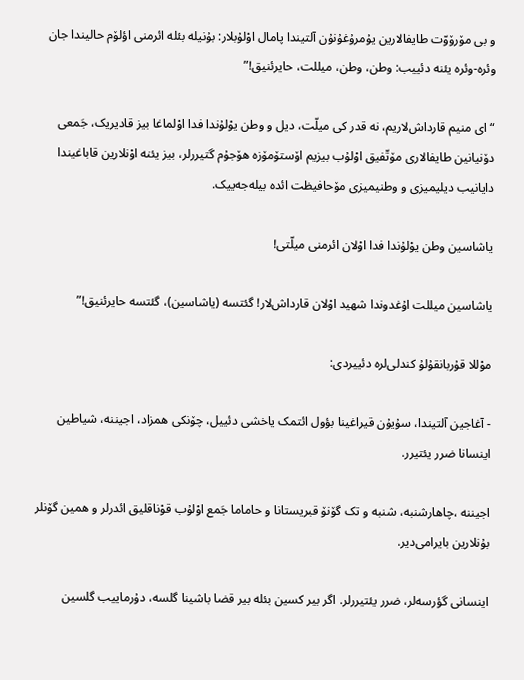و‌‌‌ بی مۆرۆوّت طایفالارین یۇمرۇغۇنۇن آلتیندا پامال اوْلۇبلار: بۇنیله بئله ائرمنی اؤلۆم حالیندا جان وئره-وئره یئنه دئییب: وطن، وطن، میللت، حایرئنیق!”

“ای منیم قارداش‌لاریم، نه قدر کی میلّت، دیل و‌‌ وطن یوْلۇندا فدا اوْلماغا بیز قادیریک، جَمعی دۆنیانین طایفالاری مۆتّفیق اوْلۇب بیزیم اۆستۆمۆزه هۆجۇم گتیررلر، بیز یئنه اوْنلارین قاباغیندا دایانیب دیلیمیزی و وطنیمیزی مۆحافیظت ائده بیله‌جه‌ییک.

یاشاسین وطن یوْلۇندا فدا اوْلان ائرمنی میلّتی!

یاشاسین میللت اۇغدوندا شهید اوْلان قارداش‌لار! گئتسه (یاشاسین)، گئتسه حایرئنیق!”

موْللا قۇربانقۇلۇ کندلی‌لره دئییردی:

- آغاجین آلتیندا، سۇیۇن قیراغینا بؤول ائتمک یاخشی دئییل، چۆنکی همزاد، اجیننه، شیاطین اینسانا ضرر یئتیرر.

اجیننه ،چاهارشنبه، شنبه و تک گۆنۆ قبریستانا و حاماما جَمع اوْلۇب قوْناقلیق ائدرلر و‌ همین گۆنلر بۇنلارین بایرامی‌دیر.

اینسانی گؤرسه‌لر، ضرر یئتیررلر. اگر بیر کسین بئله بیر قضا باشینا گلسه، دۇرماییب گلسین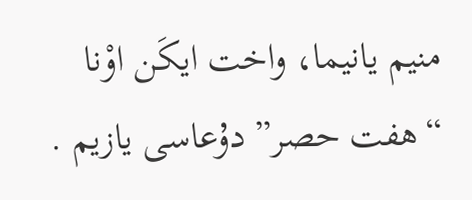منیم یانیما، واخت ایکَن اوْنا “هفت حصر” دۇعاسی یازیم .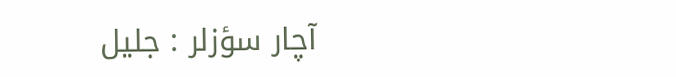آچار سؤزلر : جلیل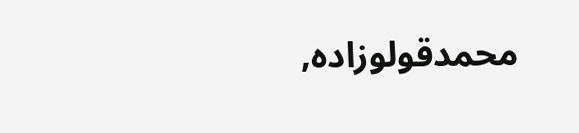محمدقولوزاده,